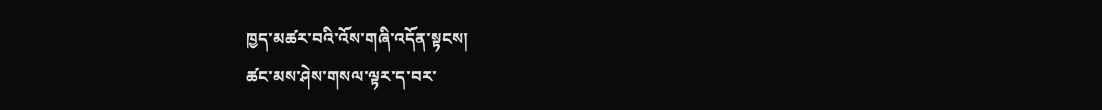ཁྱད་མཚར་བའི་འོས་གཞི་འདོན་སྟངས།
ཚང་མས་ཤེས་གསལ་ལྟར་ད་བར་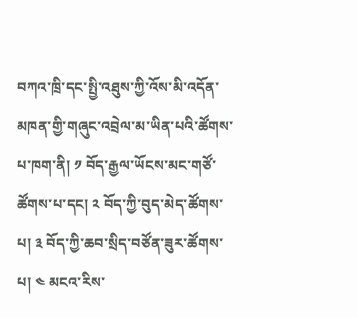བཀའ་ཁྲི་དང་སྤྱི་འཐུས་ཀྱི་འོས་མི་འདོན་མཁན་གྱི་གཞུང་འབྲེལ་མ་ཡིན་པའི་ཚོགས་པ་ཁག་ནི། ༡ བོད་རྒྱལ་ཡོངས་མང་གཙོ་ཚོགས་པ་དང། ༢ བོད་ཀྱི་བུད་མེད་ཚོགས་པ། ༣ བོད་ཀྱི་ཆབ་སྲིད་བཙོན་ཟུར་ཚོགས་པ། ༤ མངའ་རིས་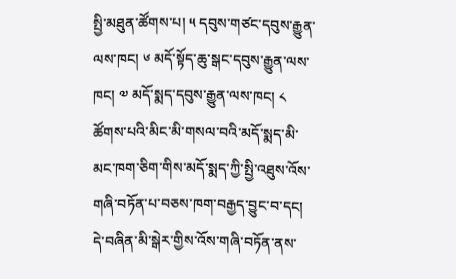སྤྱི་མཐུན་ཚོགས་པ། ༥ དབུས་གཙང་དབུས་རྒྱུན་ལས་ཁང། ༦ མདོ་སྟོད་ཆུ་སྒང་དབུས་རྒྱུན་ལས་ཁང། ༧ མདོ་སྨད་དབུས་རྒྱུན་ལས་ཁང། ༨ ཚོགས་པའི་མིང་མི་གསལ་བའི་མདོ་སྨད་མི་མང་ཁག་ཅིག་གིས་མདོ་སྨད་ཀྱི་སྤྱི་འཐུས་འོས་གཞི་བཏོན་པ་བཅས་ཁག་བརྒྱད་བྱུང་བ་དང། དེ་བཞིན་མི་སྒེར་གྱིས་འོས་གཞི་བཏོན་ནས་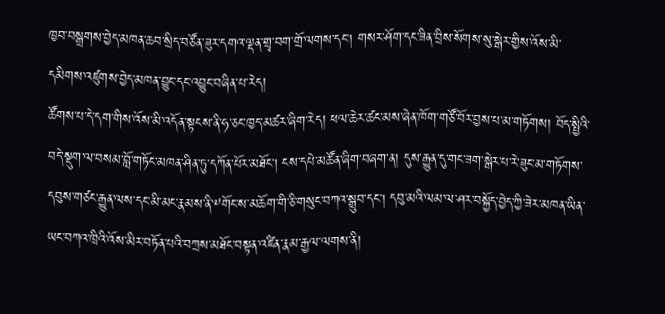ཁྱབ་བསྒྲགས་བྱེད་མཁན་ཆབ་སྲིད་བཙོན་ཟུར་དགའ་ལྡན་གྲྭ་བག་གྲོ་ལགས་དང། གསར་ཤོག་དང་ཟིན་བྲིས་སོགས་སུ་སྒེར་གྱིས་འོས་མི་དམིགས་འཛུགས་བྱེད་མཁན་བྱུང་དང་འབྱུང་བཞིན་པ་རེད།
ཚོགས་པ་དེ་དག་གིས་འོས་མི་འདོན་སྟངས་ནི་ཧ་ཅང་ཁྱད་མཚར་ཞིག་རེད། ཕལ་ཆེར་ཚང་མས་ཞེན་ཁོག་གཙོ་བོར་བྱས་པ་མ་གཏོགས། བོད་སྤྱིའི་བདེ་སྡུག་ལ་བསམ་བློ་གཏོང་མཁན་ཤིན་ཏུ་དཀོན་པོར་མཐོང། ངས་དཔེ་མཚོན་ཞིག་བཞག་ན། དུས་རྒྱུན་དུ་གང་ཟག་སྒེར་པ་རེ་ཟུང་མ་གཏོགས་དབུས་གཙང་རྒྱུན་ལས་དང་མི་མང་རྣམས་ནི་༸གོང་ས་མཆོག་གི་ཅི་གསུང་བཀའ་སྒྲུབ་དང། དབུ་མའི་ལམ་ལ་ཤར་བསྐྱོད་བྱེད་ཀྱི་ཟེར་མཁན་ཡིན་ཡང་བཀའ་ཁྲིའི་འོས་མིར་བཏོན་པའི་བཀྲས་མཐོང་བསྟན་འཛིན་རྣམ་རྒྱལ་ལགས་ནི།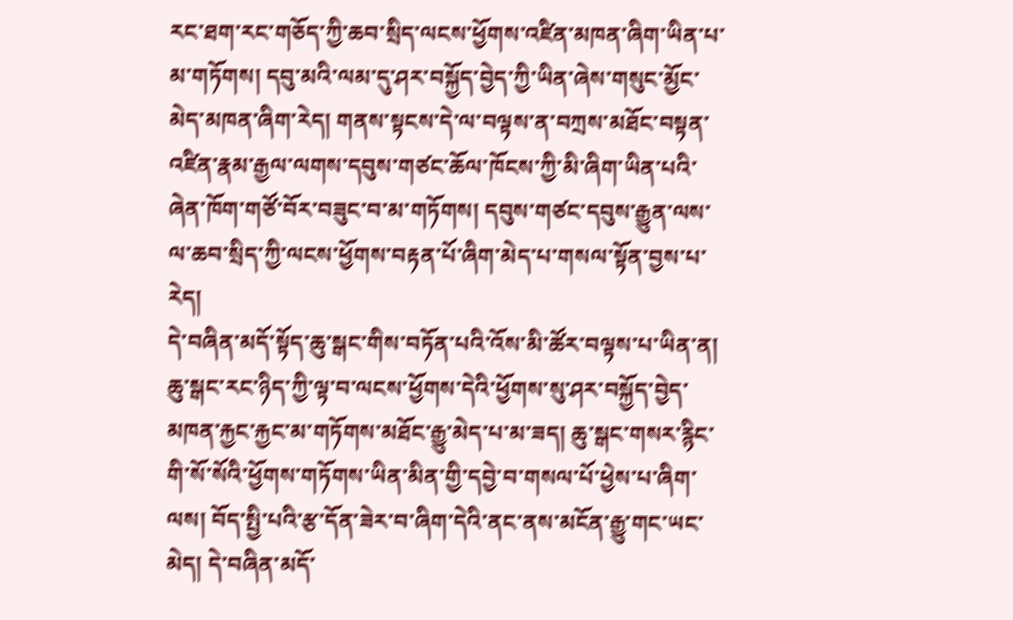རང་ཐག་རང་གཅོད་ཀྱི་ཆབ་སྲིད་ལངས་ཕྱོགས་འཛིན་མཁན་ཞིག་ཡིན་པ་མ་གཏོགས། དབུ་མའི་ལམ་དུ་ཤར་བསྐྱོད་བྱེད་ཀྱི་ཡིན་ཞེས་གསུང་མྱོང་མེད་མཁན་ཞིག་རེད། གནས་སྟངས་དེ་ལ་བལྟས་ན་བཀྲས་མཐོང་བསྟན་འཛིན་རྣམ་རྒྱལ་ལགས་དབུས་གཙང་ཆོལ་ཁོངས་ཀྱི་མི་ཞིག་ཡིན་པའི་ཞེན་ཁོག་གཙོ་བོར་བཟུང་བ་མ་གཏོགས། དབུས་གཙང་དབུས་རྒྱུན་ལས་ལ་ཆབ་སྲིད་ཀྱི་ལངས་ཕྱོགས་བརྟན་པོ་ཞིག་མེད་པ་གསལ་སྟོན་བྱས་པ་རེད།
དེ་བཞིན་མདོ་སྟོད་ཆུ་སྒང་གིས་བཏོན་པའི་འོས་མི་ཚོར་བལྟས་པ་ཡིན་ན། ཆུ་སྒང་རང་ཉིད་ཀྱི་ལྟ་བ་ལངས་ཕྱོགས་དེའི་ཕྱོགས་སུ་ཤར་བསྐྱོད་བྱེད་མཁན་རྐྱང་རྐྱང་མ་གཏོགས་མཐོང་རྒྱུ་མེད་པ་མ་ཟད། ཆུ་སྒང་གསར་རྙིང་གི་སོ་སོའི་ཕྱོགས་གཏོགས་ཡིན་མིན་གྱི་དབྱེ་བ་གསལ་པོ་ཕྱེས་པ་ཞིག་ལས། བོད་སྤྱི་པའི་རྩ་དོན་ཟེར་བ་ཞིག་དེའི་ནང་ནས་མངོན་རྒྱུ་གང་ཡང་མེད། དེ་བཞིན་མདོ་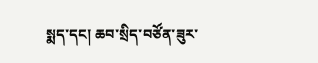སྨད་དང། ཆབ་སྲིད་བཙོན་ཟུར་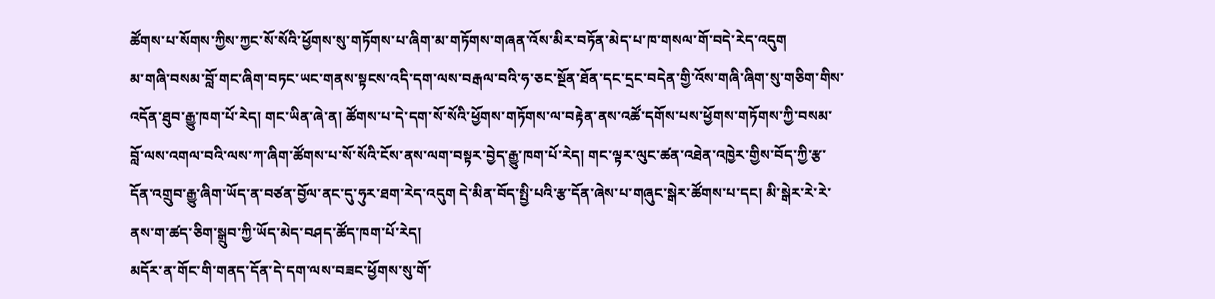ཚོགས་པ་སོགས་ཀྱིས་ཀྱང་སོ་སོའི་ཕྱོགས་སུ་གཏོགས་པ་ཞིག་མ་གཏོགས་གཞན་འོས་མིར་བཏོན་མེད་པ་ཁ་གསལ་གོ་བདེ་རེད་འདུག
མ་གཞི་བསམ་བློ་གང་ཞིག་བཏང་ཡང་གནས་སྟངས་འདི་དག་ལས་བརྒལ་བའི་ཧ་ཅང་སྔོན་ཐོན་དང་དྲང་བདེན་གྱི་འོས་གཞི་ཞིག་སུ་གཅིག་གིས་འདོན་ཐུབ་རྒྱུ་ཁག་པོ་རེད། གང་ཡིན་ཞེ་ན། ཚོགས་པ་དེ་དག་སོ་སོའི་ཕྱོགས་གཏོགས་ལ་བརྟེན་ནས་འཚོ་དགོས་པས་ཕྱོགས་གཏོགས་ཀྱི་བསམ་བློ་ལས་འགལ་བའི་ལས་ཀ་ཞིག་ཚོགས་པ་སོ་སོའི་ངོས་ནས་ལག་བསྟར་བྱེད་རྒྱུ་ཁག་པོ་རེད། གང་ལྟར་ལུང་ཚན་འཐེན་འཁྱེར་གྱིས་བོད་ཀྱི་རྩ་དོན་འགྲུབ་རྒྱུ་ཞིག་ཡོད་ན་བཙན་བྱོལ་ནང་དུ་ཧུར་ཐག་རེད་འདུག དེ་མིན་བོད་སྤྱི་པའི་རྩ་དོན་ཞེས་པ་གཞུང་སྒེར་ཚོགས་པ་དང། མི་སྒེར་རེ་རེ་ནས་ག་ཚད་ཅིག་སྒྲུབ་ཀྱི་ཡོད་མེད་བཤད་ཚོད་ཁག་པོ་རེད།
མདོར་ན་གོང་གི་གནད་དོན་དེ་དག་ལས་བཟང་ཕྱོགས་སུ་གོ་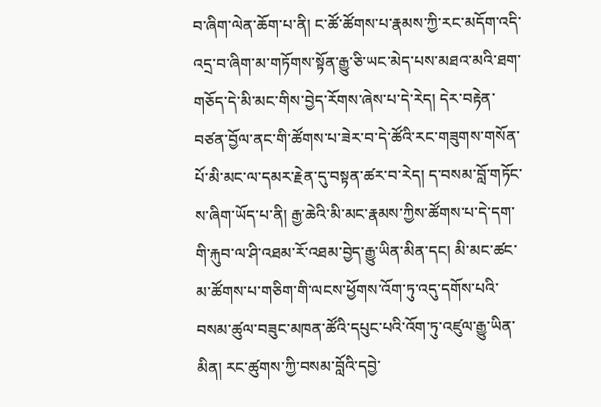བ་ཞིག་ལེན་ཆོག་པ་ནི། ང་ཚོ་ཚོགས་པ་རྣམས་ཀྱི་རང་མདོག་འདི་འདྲ་བ་ཞིག་མ་གཏོགས་སྟོན་རྒྱུ་ཅི་ཡང་མེད་པས་མཐའ་མའི་ཐག་གཅོད་དེ་མི་མང་གིས་བྱེད་རོགས་ཞེས་པ་དེ་རེད། དེར་བརྟེན་བཙན་བྱོལ་ནང་གི་ཚོགས་པ་ཟེར་བ་དེ་ཚོའི་རང་གཟུགས་གསོན་པོ་མི་མང་ལ་དམར་རྗེན་དུ་བསྟན་ཚར་བ་རེད། ད་བསམ་བློ་གཏོང་ས་ཞིག་ཡོད་པ་ནི། རྒྱ་ཆེའི་མི་མང་རྣམས་ཀྱིས་ཚོགས་པ་དེ་དག་གི་རྐུབ་ལ་ཤི་འཐམ་རོ་འཐམ་བྱེད་རྒྱུ་ཡིན་མིན་དང། མི་མང་ཚང་མ་ཚོགས་པ་གཅིག་གི་ལངས་ཕྱོགས་འོག་ཏུ་འདུ་དགོས་པའི་བསམ་ཚུལ་བཟུང་མཁན་ཚོའི་དཔུང་པའི་འོག་ཏུ་འཛུལ་རྒྱུ་ཡིན་མིན། རང་ཚུགས་ཀྱི་བསམ་བློའི་དབྱེ་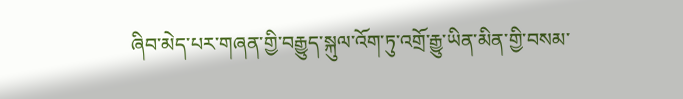ཞིབ་མེད་པར་གཞན་གྱི་བརྒྱུད་སྐུལ་འོག་ཏུ་འགྲོ་རྒྱུ་ཡིན་མིན་གྱི་བསམ་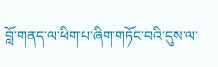བློ་གནད་ལ་ཕིག་པ་ཞིག་གཏོང་བའི་དུས་ལ་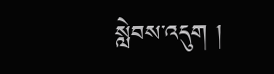སླེབས་འདུག །